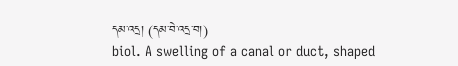དམ་འདྲ། (དམ་བེ་འདྲ་བ།)
biol. A swelling of a canal or duct, shaped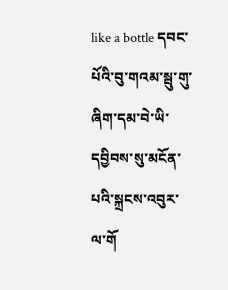like a bottle དབང་པོའི་བུ་གའམ་སྦུ་གུ་ཞིག་དམ་བེ་ཡི་དབྱིབས་སུ་མངོན་པའི་སྐྲངས་འབུར་ལ་གོ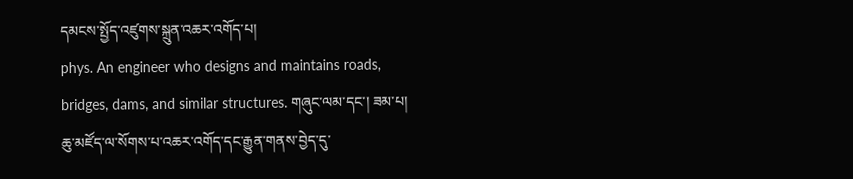དམངས་སྤྱོད་འཛུགས་སྐྲུན་འཆར་འགོད་པ།
phys. An engineer who designs and maintains roads, bridges, dams, and similar structures. གཞུང་ལམ་དང་། ཟམ་པ། ཆུ་མཛོད་ལ་སོགས་པ་འཆར་འགོད་དང་རྒྱུན་གནས་བྱེད་དུ་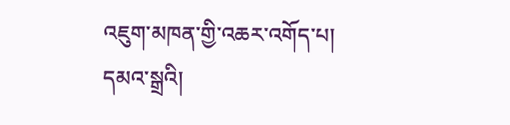འཇུག་མཁན་གྱི་འཆར་འགོད་པ།
དམའ་སྒྲའི།